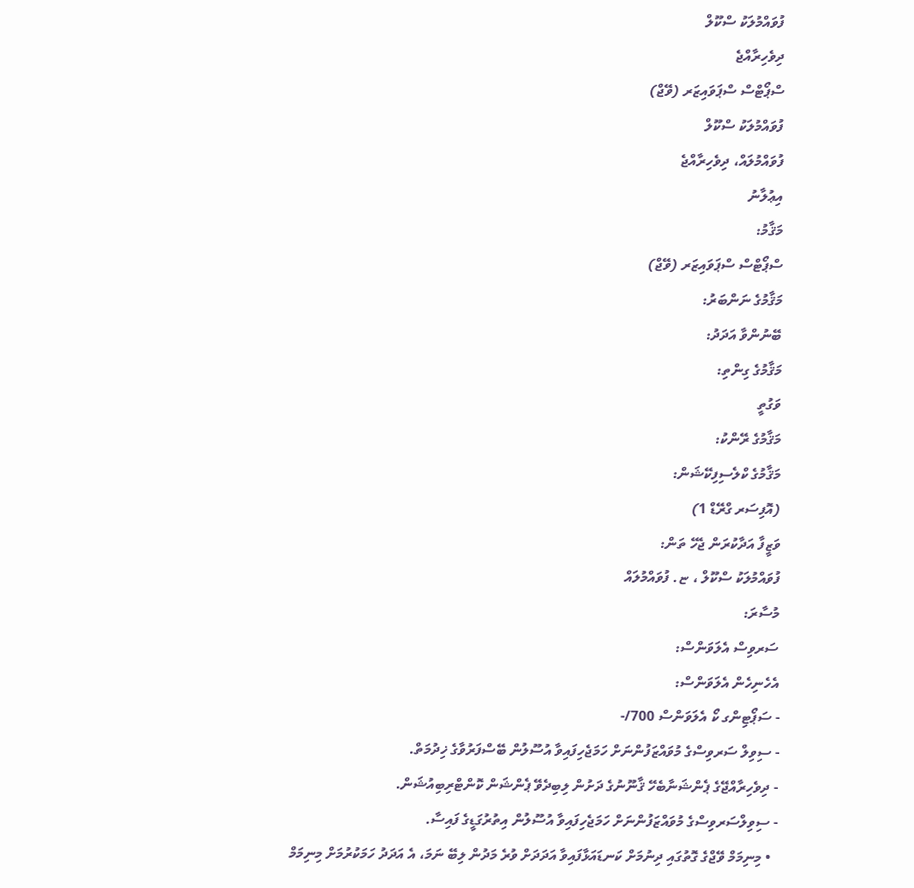ފުވައްމުލަކު ސްކޫލް
ދިވެހިރާއްޖެ
ސްޕޯޓްސް ސްޕަވައިޒަރ (ވޭޖް)
ފުވައްމުލަކު ސްކޫލް
ފުވައްމުލައް، ދިވެހިރާއްޖެ
އިޢުލާނު
މަޤާމު:
ސްޕޯޓްސް ސްޕަވައިޒަރ (ވޭޖް)
މަޤާމުގެ ނަންބަރު:
ބޭނުންވާ އަދަދު:
މަޤާމުގެ ގިންތި:
ވަގުތީ
މަޤާމުގެ ރޭންކު:
މަޤާމުގެ ކްލެސިފިކޭޝަން:
(އޮފިސަރ ގްރޭޑް 1)
ވަޒީފާ އަދާކުރަން ޖެހޭ ތަން:
ފުވައްމުލަކު ސްކޫލް ، ޏ. ފުވައްމުލައް
މުސާރަ:
ސަރވިސް އެލަވަންސް:
އެހެނިހެން އެލަވަންސް:
- ސަޕޯޓިންގ ކޯ އެލަވަންސް 700/-
- ސިވިލް ސަރވިސްގެ މުވައްޒަފުންނަށް ހަމަޖެހިފައިވާ އުސޫލުން ބޭސްފަރުވާގެ ޚިދުމަތް.
- ދިވެހިރާއްޖޭގެ ޕެންޝަނާބެހޭ ޤާނޫނުގެ ދަށުން ލިބިދެވޭ ޕެންޝަން ކޮންޓްރިބިއުޝަން.
- ސިވިލްސަރވިސްގެ މުވައްޒަފުންނަށް ހަމަޖެހިފައިވާ އުސޫލުން އިތުރުގަޑީގެ ފައިސާ.
  • މިނިމަމް ވޭޖްގެ ގޮތުގައި ދިނުމަށް ކަނޑައަޅާފައިވާ އަދަދަށް ވުރެ މަދުން ލިބޭ ނަމަ، އެ އަދަދު ހަމަކުރުމަށް މިނިމަމް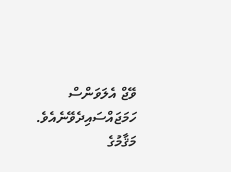ވޭޖް އެލަވަންސް ހަމަޖައްސައިދެވޭނެއެވެ.
މަޤާމުގެ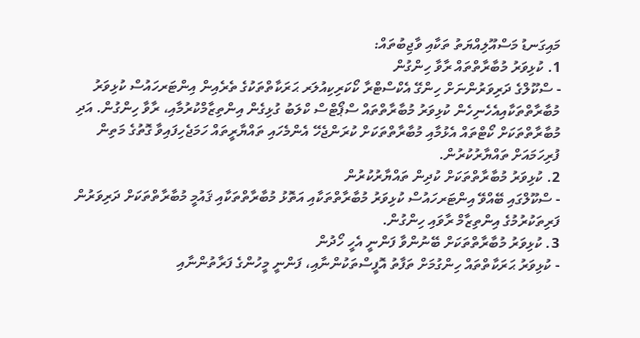މައިގަނޑު މަސްއޫލިއްޔަތު ތަކާއި ވާޖިބުތައް:
1. ކުޅިވަރު މުބާރާތްތައް ރާވާ ހިންގުން
- ސްކޫލްގެ ދަރިވަރުންނަށް ހިންގޭ އެކްސްޓްރާ ކޯކަރިކިއުލަރ ޙަރަކާތްތަކުގެ ތެރެއިން އިންޓަރހައުސް ކުޅިވަރު މުބާރާތްތަކާއިއެހެނިހެން ކުޅިވަރު މުބާރާތްތައް ސްޕޯޓްސް ކްލަބު ގުޅިގެން އިންތިޒާމްކުރުމާއި، ރާވާ ހިންގުން. އަދި މުބާރާތްތަކަށް ކޯޓްތައް އެޅުމާއި މުބާރާތްތަކަށް ކުރަންޖެހޭ އެންމެހައި ތައްޔާރީތައް ހަމަޖެހިފައިވާ ގޮތުގެ މަތިން ފުރިހަމައަށް ތައްޔާރުކުރުން.
2. ކުޅިވަރު މުބާރާތްތަކަށް ކުދިން ތައްޔާރުކުރުން
- ސްކޫލްގައި ބޭއްވޭ އިންޓަރހައުސް ކުޅިވަރު މުބާރާތްތަކާއި އަތޮޅު މުބާރާތްތަކާއި ޤައުމީ މުބާރާތްތަކަށް ދަރިވަރުން ފަރިތަކުރުމުގެ އިންތިޒާމް ރާވައި ހިންގުން.
3. ކުޅިވަރު މުބާރާތްތަކަށް ބޭނުންވާ ފަންނީ އެހީ ހޯދުން
- ކުޅިވަރު ޙަރަކާތްތައް ހިންގުމަށް ތަފާތު އޮފީސްތަކުންނާއި، ފަންނީ މީހުންގެ ފަރާތުންނާއި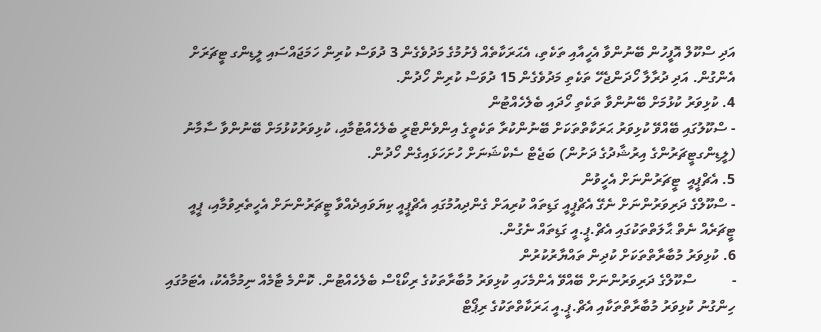އަދި ސްކޫލް އޮފީހުން ބޭނުންވާ އެހީއާއި ތަކެތި، އެޙަރަކާތެއް ފެށުމުގެ މަދުވެގެން 3 ދުވަސް ކުރިން ހަމަޖައްސައި ލީޑިންގ ޓީޗަރަށް އެންގުން. އަދި ދުރާލާ ހޯދަންޖެހޭ ތަކެތި މަދުވެގެން 15 ދުވަސް ކުރިން ހޯދުން.
4. ކުޅިވަރު ކުޅުމަށް ބޭނުންވާ ތަކެތި ހޯދައި ބެލެހެއްޓުން
- ސްކޫލުގައި ބޭއްވޭ ކުޅިވަރު ޙަރަކާތްތަކަށް ބޭނުންކުރާ ތަކެތީގެ އިންވެންޓްރީ ބެލެހެއްޓުމާއި، ކުޅިވަރުކުޅުމަށް ބޭނުންވާ ސާމާނު (ލީޑިންގޓީޗަރުންގެ އިރުޝާދުގެ ދަށުން) ބަޖެޓް ސެކްޝަނަށް ހުށަހަޅައިގެން ހޯދުން.
5. އެޗްޕީއީ  ޓީޗަރުންނަށް އެހީވުން
- ސްކޫލްގެ ދަރިވަރުންނަށް ނެގޭ އެޗްޕީއީ ގަޑިތައް ކުރިއަށް ގެންދިއުމުގައި އެޗްޕީއީ ކިޔަވައިދެއްވާ ޓީޗަރުންނަށް އެހީތެރިވުމާއި، ޕީއީ ޓީޗަރެއް ނެތް ޙާލަތްތަކުގައި އެޗް.ޕީ.އީ ގަޑިތައް ނެގުން.
6. ކުޅިވަރު މުބާރާތްތަކަށް ކުދިން ތައްޔާރުކުރުން
-          ސްކޫލްގެ ދަރިވަރުންނަށް ބޭއްވޭ އެންމެހައި ކުޅިވަރު މުބާރާތަކުގެ ރިކޯޑްސް ބެލެހެއްޓުން. ކޮންމެ ޓާމެއް ނިމުމާއެކު، އެޓަމުގައި ހިންގުނު ކުޅިވަރު މުބާރާތްތަކާއި އެޗް.ޕީ.އީ ޙަރަކާތްތަކުގެ ރިޕޯޓް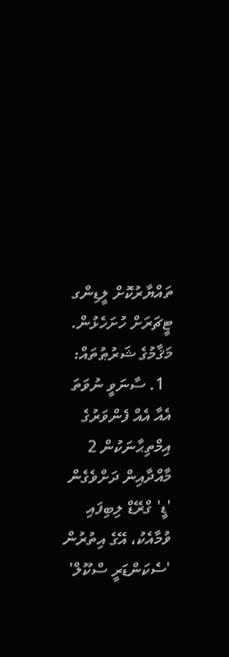ތައްޔާރުކޮށް ލީޑިންގ ޓީޗަރަށް ހުށަހެޅުން.
މަޤާމުގެ ޝަރުޠުތައް:
  1. ސާނަވީ ނުވަތަ އެއާ އެއް ފެންވަރުގެ އިމްތިޙާނަކުން 2 މާއްދާއިން ދަށްވެގެން 'ޑީ' ގްރޭޑް ލިބިފައި ވުމާއެކު، އޭގެ އިތުރުން 'ސެކަންޑަރީ ސްކޫލް'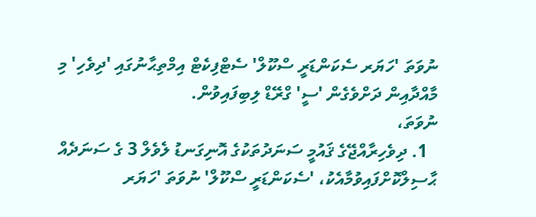ނުވަތަ 'ހަޔަރ ސެކަންޑަރީ ސްކޫލް' ސެޓްފިކެޓް އިމްތިޙާނުގައި 'ދިވެހި' މި މާއްދާއިން ދަށްވެގެން 'ސީ' ގްރޭޑް ލިބިފައިވުން.
ނުވަތަ،
  1. ދިވެހިރާއްޖޭގެ ޤައުމީ ސަނަދުތަކުގެ އޮނިގަނޑު ލެވެލް 3 ގެ ސަނަދެއް ޙާސިލްކޮށްފައިވުމާއެކު، 'ސެކަންޑަރީ ސްކޫލް' ނުވަތަ 'ހަޔަރ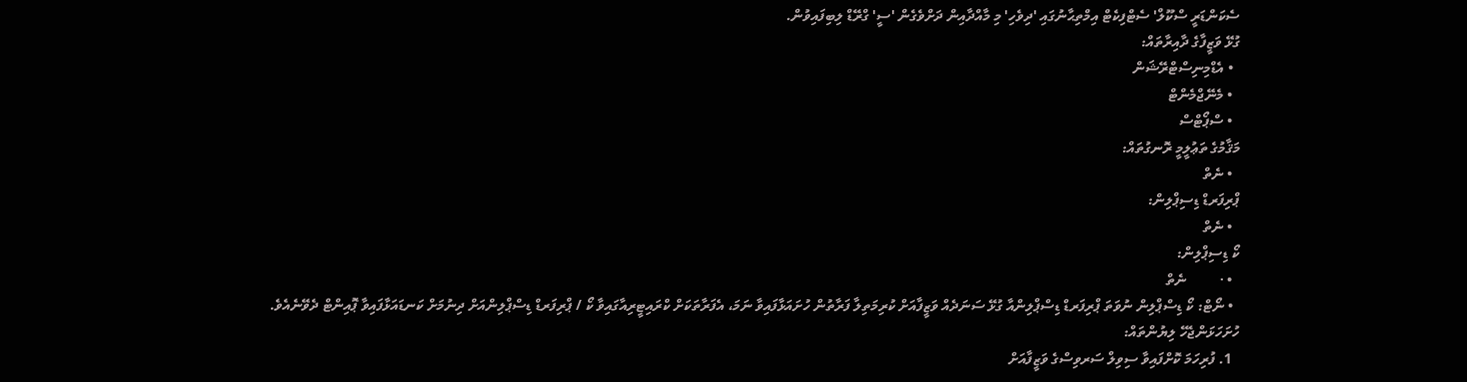ސެކަންޑަރީ ސްކޫލް' ސެޓްފިކެޓް އިމްތިޙާނުގައި 'ދިވެހި' މި މާއްދާއިން ދަށްވެގެން 'ސީ' ގްރޭޑް ލިބިފައިވުން.
ގުޅޭ ވަޒީފާގެ ދާއިރާތައް:
  • އެޑްމިނިސްޓްރޭޝަން
  • މެނޭޖްމެންޓް
  • ސްޕޯޓްސް
މަޤާމުގެ ތަޢުލީމީ ރޮނގުތައް:
  • ނެތް
ޕްރިފަރޑް ޑިސިޕްލިން:
  • ނެތް
ކޯ ޑިސިޕްލިން:
  • ·         ނެތް
  • ނޯޓް: ކޯ ޑިސްޕްލިން ނުވަތަ ޕްރިފަރޑް ޑިސްޕްލިންއާ ގުޅޭ ސަނަދެއް ވަޒީފާއަށް ކުރިމަތިލާ ފަރާތުން ހުށައަޅާފައިވާ ނަމަ، އެފަރާތަކަށް ކްރައިޓީރިއާގައިވާ ކޯ / ޕްރިފަރޑް ޑިސްޕްލިންއަށް ދިނުމަށް ކަނޑައަޅާފައިވާ ޕޮއިންޓް ދެވޭނެއެވެ.
ހުށަހަޅަންޖެހޭ ލިޔުންތައް:
  1. ފުރިހަމަ ކޮށްފައިވާ ސިވިލް ސަރވިސްގެ ވަޒީފާއަށް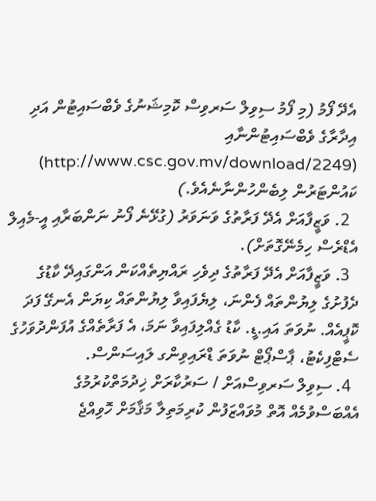އެދޭ ފޯމު (މި ފޯމު ސިވިލް ސަރވިސް ކޮމިޝަނުގެ ވެބްސައިޓުން އަދި އިދާރާގެ ވެބްސައިޓުންނާއި (http://www.csc.gov.mv/download/2249) ކައުންޓަރުން ލިބެންހުންނާނެއެވެ.)
  2. ވަޒީފާއަށް އެދޭ ފަރާތުގެ ވަނަވަރު (ގުޅޭނެ ފޯނު ނަންބަރާއި އީ-މެއިލް އެޑްރެސް ހިމެނޭގޮތަށް).
  3. ވަޒީފާއަށް އެދޭ ފަރާތުގެ ދިވެހި ރައްޔިތެއްކަން އަންގައިދޭ ކާޑުގެ ދެފުށުގެ ލިޔުންތައް ފެންނަ، ލިޔެފައިވާ ލިޔުންތައް ކިޔަން އެނގޭ ފަދަ ކޮޕީއެއް. ނުވަތަ އައި.ޑީ. ކާޑު ގެއްލިފައިވާ ނަމަ، އެ ފަރާތެއްގެ އުފަންދުވަހުގެ ސެޓްފިކެޓު، ޕާސްޕޯޓް ނުވަތަ ޑްރައިވިންގ ލައިސަންސް.
  4. ސިވިލް ސަރވިސްއަށް / ސަރުކާރަށް ޚިދުމަތްކުރުމުގެ އެއްބަސްވުމެއް އޮތް މުވައްޒަފުން ކުރިމަތިލާ މަޤާމަށް ހޮވިއްޖެ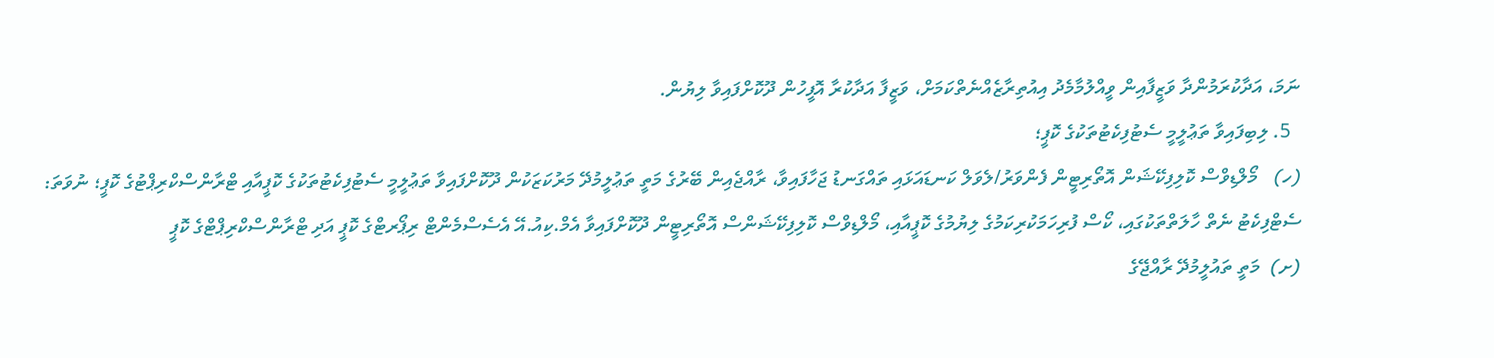ނަމަ، އަދާކުރަމުންދާ ވަޒީފާއިން ވީއްލުމާމެދު އިއުތިރާޒެއްނެތްކަމަށް، ވަޒީފާ އަދާކުރާ އޮފީހުން ދޫކޮށްފައިވާ ލިޔުން.
  5. ލިބިފައިވާ ތަޢުލީމީ ސެޓުފިކެޓުތަކުގެ ކޮޕީ؛
(ހ)   މޯލްޑިވްސް ކޮލިފިކޭޝަން އޮތޯރިޓީން ފެންވަރު/ލެވަލް ކަނޑައަޅައި ތައްގަނޑު ޖަހާފައިވާ، ރާއްޖެއިން ބޭރުގެ މަތީ ތަޢުލީމުދޭ މަރުކަޒަކުން ދޫކޮށްފައިވާ ތަޢުލީމީ ސެޓުފިކެޓުތަކުގެ ކޮޕީއާއި ޓްރާންސްކްރިޕްޓުގެ ކޮޕީ؛ ނުވަތަ: ސެޓްފިކެޓު ނެތް ހާލަތްތަކުގައި، ކޯސް ފުރިހަމަކުރިކަމުގެ ލިޔުމުގެ ކޮޕީއާއި، މޯލްޑިވްސް ކޮލިފިކޭޝަންސް އޮތޯރިޓީން ދޫކޮށްފައިވާ އެމް.ކިއު.އޭ އެސެސްމެންޓް ރިޕޯރޓްގެ ކޮޕީ އަދި ޓްރާންސްކްރިޕްޓްގެ ކޮޕީ
(ށ)  މަތީ ތައުލީމުދޭ ރާއްޖޭގެ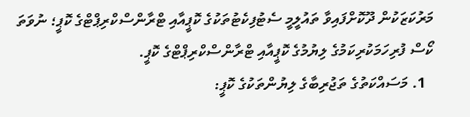މަރުކަޒަކުން ދޫކޮށްފައިވާ ތައުލީމީ ސެޓުފިކެޓުތަކުގެ ކޮޕީއާއި ޓްރާންސްކްރިޕްޓްގެ ކޮޕީ؛ ނުވަތަ ކޯސް ފުރިހަމަކުރިކަމުގެ ލިޔުމުގެ ކޮޕީއާއި ޓްރާންސްކްރިޕްޓްގެ ކޮޕީ.
  1. މަސައްކަތުގެ ތަޖުރިބާގެ ލިޔުންތަކުގެ ކޮޕީ: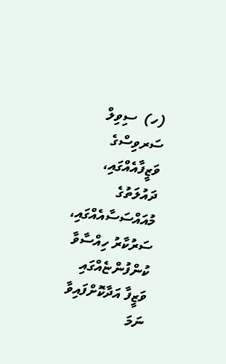(ހ)  ސިވިލް ސަރވިސްގެ ވަޒީފާއެއްގައި، ދައުލަތުގެ މުއައްސަސާއެއްގައި، ސަރުކާރު ހިއްސާވާ ކުންފުންޏެއްގައި ވަޒީފާ އަދާކޮށްފައިވާ ނަމަ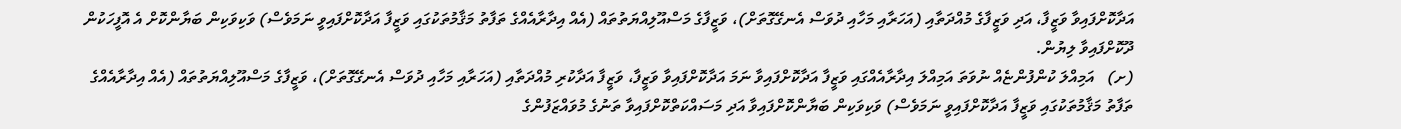އަދާކޮށްފައިވާ ވަޒީފާ، އަދި ވަޒީފާގެ މުއްދަތާއި (އަހަރާއި މަހާއި ދުވަސް އެނގޭގޮތަށް)، ވަޒީފާގެ މަސްއޫލިއްޔަތުތައް (އެއް އިދާރާއެއްގެ ތަފާތު މަޤާމުތަކުގައި ވަޒީފާ އަދާކޮށްފައިވީ ނަމަވެސް) ވަކިވަކިން ބަޔާންކޮށް އެ އޮފީހަކުން ދޫކޮށްފައިވާ ލިޔުން.
(ށ)   އަމިއްލަ ކުންފުންޏެއް ނުވަތަ އަމިއްލަ އިދާރާއެއްގައި ވަޒީފާ އަދާކޮށްފައިވާ ނަމަ އަދާކޮށްފައިވާ ވަޒީފާ، ވަޒީފާ އަދާކުރި މުއްދަތާއި (އަހަރާއި މަހާއި ދުވަސް އެނގޭގޮތަށް)، ވަޒީފާގެ މަސްއޫލިއްޔަތުތައް (އެއް އިދާރާއެއްގެ ތަފާތު މަޤާމުތަކުގައި ވަޒީފާ އަދާކޮށްފައިވީ ނަމަވެސް) ވަކިވަކިން ބަޔާންކޮށްފައިވާ އަދި މަސައްކަތްކޮށްފައިވާ ތަނުގެ މުވައްޒަފުންގެ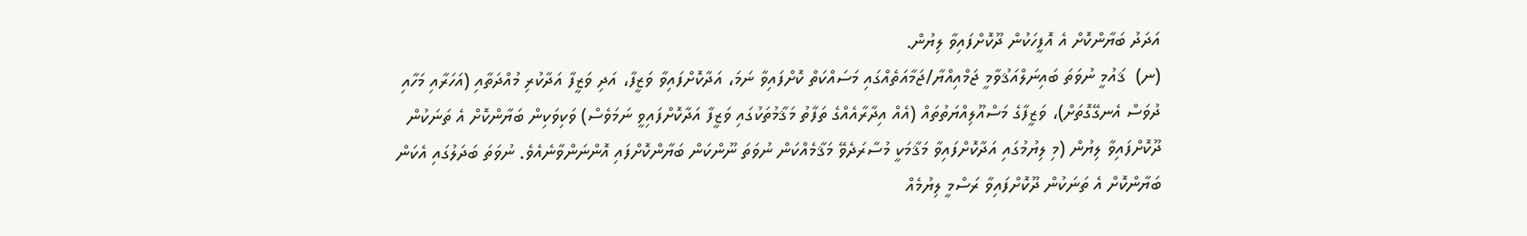އަދަދު ބަޔާންކޮށް އެ އޮފީހަކުން ދޫކޮށްފައިވާ ލިޔުން.
(ނ)  ޤައުމީ ނުވަތަ ބައިނަލްއަޤުވާމީ ޖަމްއިއްޔާ/ޖަމާއަތެއްގައި މަސައްކަތް ކޮށްފައިވާ ނަމަ، އަދާކޮށްފައިވާ ވަޒީފާ، އަދި ވަޒީފާ އަދާކުރި މުއްދަތާއި (އަހަރާއި މަހާއި ދުވަސް އެނގޭގޮތަށް)، ވަޒީފާގެ މަސްއޫލިއްޔަތުތައް (އެއް އިދާރާއެއްގެ ތަފާތު މަޤާމުތަކުގައި ވަޒީފާ އަދާކޮށްފައިވީ ނަމަވެސް) ވަކިވަކިން ބަޔާންކޮށް އެ ތަނަކުން ދޫކޮށްފައިވާ ލިޔުން (މި ލިޔުމުގައި އަދާކޮށްފައިވާ މަޤާމަކީ މުސާރަދެވޭ މަޤާމެއްކަން ނުވަތަ ނޫންކަން ބަޔާންކޮށްފައި އޮންނަންވާނެއެވެ. ނުވަތަ ބަދަލުގައި އެކަން ބަޔާންކޮށް އެ ތަނަކުން ދޫކޮށްފައިވާ ރަސްމީ ލިޔުމެއް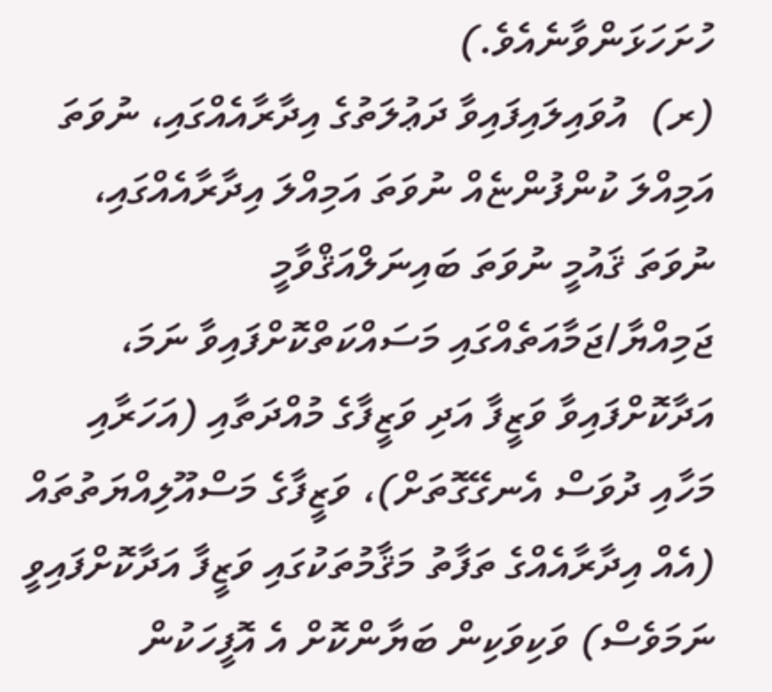ހުށަހަޅަންވާނެއެވެ.)
(ރ)  އުވައިލައިފައިވާ ދަޢުލަތުގެ އިދާރާއެއްގައި، ނުވަތަ އަމިއްލަ ކުންފުންޏެއް ނުވަތަ އަމިއްލަ އިދާރާއެއްގައި، ނުވަތަ ޤައުމީ ނުވަތަ ބައިނަލްއަޤްވާމީ ޖަމިއްޔާ/ޖަމާއަތެއްގައި މަސައްކަތްކޮށްފައިވާ ނަމަ،  އަދާކޮށްފައިވާ ވަޒީފާ އަދި ވަޒީފާގެ މުއްދަތާއި (އަހަރާއި މަހާއި ދުވަސް އެނގޭގޮތަށް)، ވަޒީފާގެ މަސްއޫލިއްޔަތުތައް (އެއް އިދާރާއެއްގެ ތަފާތު މަޤާމުތަކުގައި ވަޒީފާ އަދާކޮށްފައިވީ ނަމަވެސް) ވަކިވަކިން ބަޔާންކޮށް އެ އޮފީހަކުން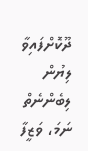ދޫކޮށްފައިވާ ލިޔުން ލިބެންނެތް ނަމަ، ވަޒީފާ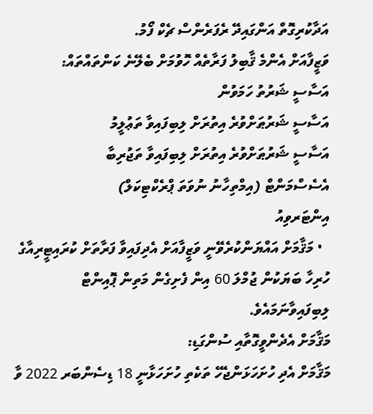އަދާކުރިގޮތް އަންގައިދޭ ރެފަރެންސް ޗެކް ފޯމު.
ވަޒީފާއަށް އެންމެ ޤާބިލު ފަރާތެއް ހޮވުމަށް ބެލޭނެ ކަންތައްތައް:
އަސާސީ ޝަރުތު ހަމަވުން
އަސާސީ ޝަރުޠަށްވުރެ އިތުރަށް ލިބިފައިވާ ތަޢުލީމު
އަސާސީ ޝަރުޠަށްވުރެ އިތުރަށް ލިބިފައިވާ ތަޖުރިބާ
އެސެސްމަންޓް (އިމްތިހާނު ނުވަތަ ޕްރެކްޓިކަލް)
އިންޓަރވިއު
  • މަޤާމަށް އައްޔަންކުރެވޭނީ ވަޒީފާއަށް އެދިފައިވާ ފަރާތަށް ކުރައިޓީރިއާގެ ހުރިހާ ބަޔަކުން ޖުމްލަ 60 އިން ފެށިގެން މަތިން ޕޮއިންޓް ލިބިފައިވާނަމައެވެ.
މަޤާމަށް އެދެންވީގޮތާއި ސުންގަޑި:
މަޤާމަށް އެދި ހުށަހަޅަންޖެހޭ ތަކެތި ހުށަހަޅާނީ 18 ޑިސެންބަރ 2022 ވާ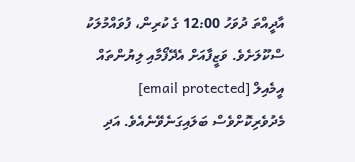އާދީއްތަ ދުވަހު 12:00 ގެ ކުރިން، ފުވައްމުލަކު ސްކޫލަށެވެ. ވަޒީފާއަށް އެދޭފޯމާއި ލިޔުންތައް އީމެއިލް [email protected] މެދުވެރިކޮށްވެސް ބަލައިގަނެވޭނެއެވެ. އަދި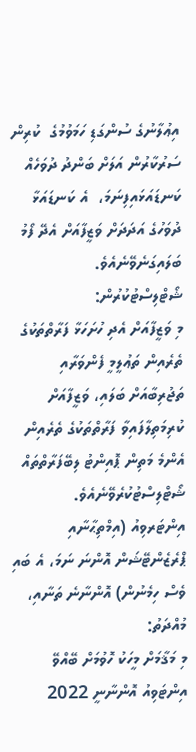އިޢުލާނުގެ ސުންގަޑި ހަމަވުމުގެ  ކުރިން ސަރުކާރުން އަލަށް ބަންދު ދުވަހެއް ކަނޑައަޅައިފިނަމަ،  އެ ކަނޑައަޅާ ދުވަހުގެ އަދަދަށް ވަޒީފާއަށް އެދޭ ފޯމު ބަލައިގަނެވޭނެއެވެ.
ޝޯޓްލިސްޓުކުރުން:
މި ވަޒީފާއަށް އެދި ހުށަހަޅާ ފަރާތްތަކުގެ ތެރެއިން ތަޢުލީމީ ފެންވަރާއި ތަޖުރިބާއަށް ބަލައި، ވަޒީފާއަށް ކުރިމަތިލާފައިވާ ފަރާތްތަކުގެ ތެރެއިން އެންމެ މަތިން ޕޮއިންޓު ލިބޭފަރާތްތައް ޝޯޓްލިސްޓުކުރެވޭނެއެވެ.
އިންޓަރވިއު (އިމްތިޙާނާއި ޕްރެޒެންޓޭޝަން އޮންނަ ނަމަ، އެ ބައި ވެސް ހިމެނުން) އޮންނާނެ ތަނާއި، މުއްދަތު:
މި މަޤާމަށް މީހަކު ހޮވުމަށް ބޭއްވޭ އިންޓަވިއު އޮންނާނީ 2022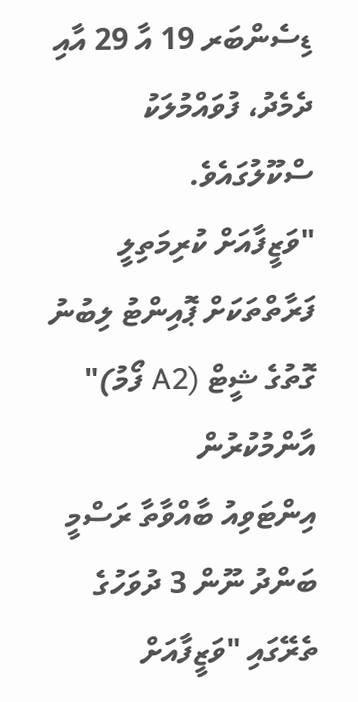ޑިސެންބަރ 19 އާ 29 އާއި ދެމެދު، ފުވައްމުލަކު ސްކޫލުގައެވެ.
"ވަޒީފާއަށް ކުރިމަތިލީ ފަރާތްތަކަށް ޕޮއިންޓު ލިބުނު ގޮތުގެ ޝީޓް (A2 ފޯމު)" އާންމުކުރުން
އިންޓަވިއު ބާއްވާތާ ރަސްމީ ބަންދު ނޫން 3 ދުވަހުގެ ތެރޭގައި "ވަޒީފާއަށް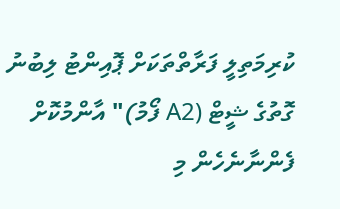ކުރިމަތިލީ ފަރާތްތަކަށް ޕޮއިންޓު ލިބުނު ގޮތުގެ ޝީޓް (A2 ފޯމު)" އާންމުކޮށް ފެންނާނެހެން މި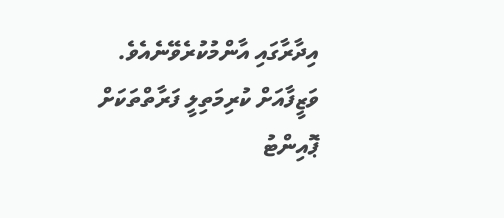އިދާރާގައި އާންމުކުރެވޭނެއެވެ. ވަޒީފާއަށް ކުރިމަތިލީ ފަރާތްތަކަށް ޕޮއިންޓު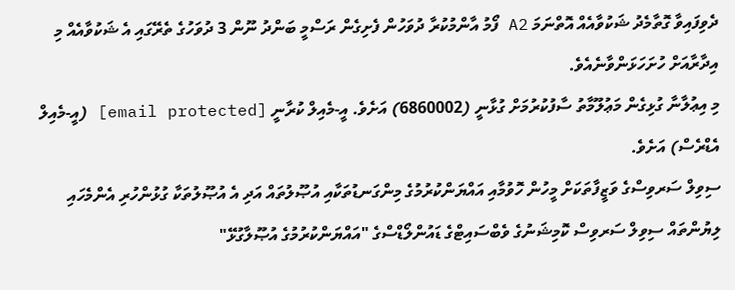ދެވިފައިވާ ގޮތާމެދު ޝަކުވާއެއް އޮތްނަމަ A2 ފޯމު އާންމުކުރާ ދުވަހުން ފެށިގެން ރަސްމީ ބަންދު ނޫން 3 ދުވަހުގެ ތެރޭގައި އެ ޝަކުވާއެއް މި އިދާރާއަށް ހުށަހަޅަންވާނެއެވެ.
މި އިޢުލާނާ ގުޅިގެން މަޢުލޫމާތު ސާފުކުރުމަށް ގުޅާނީ (6860002) އަށެވެ. އީ-މެއިލް ކުރާނީ [email protected] (އީ-މެއިލް އެޑްރެސް) އަށެވެ.
ސިވިލް ސަރވިސްގެ ވަޒީފާތަކަށް މީހުން ހޮވުމާއި އައްޔަންކުރުމުގެ މިންގަނޑުތަކާއި އުޞޫލުތައް އަދި އެ އުޞޫލުތަކާ ގުޅުންހުރި އެންމެހައި ލިޔުންތައް ސިވިލް ސަރވިސް ކޮމިޝަނުގެ ވެބްސައިޓްގެ ޑައުންލޯޑްސްގެ "އައްޔަންކުރުމުގެ އުޞޫލާގުޅޭ"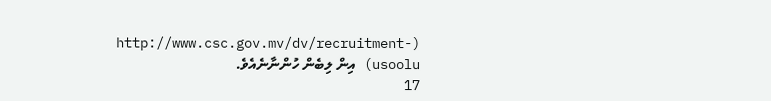(http://www.csc.gov.mv/dv/recruitment-usoolu) އިން ލިބެން ހުންނާނެއެވެ.
17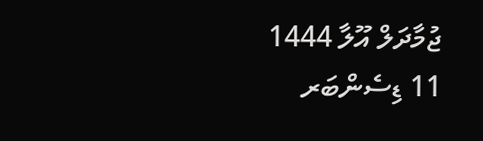ޖުމާދަލް އޫލާ 1444
11 ޑިސެންބަރ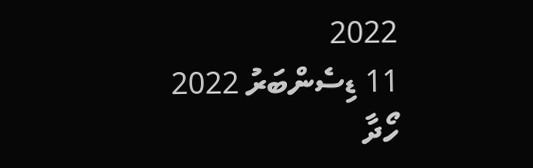2022
11 ޑިސެންބަރު 2022
ހޯދާ